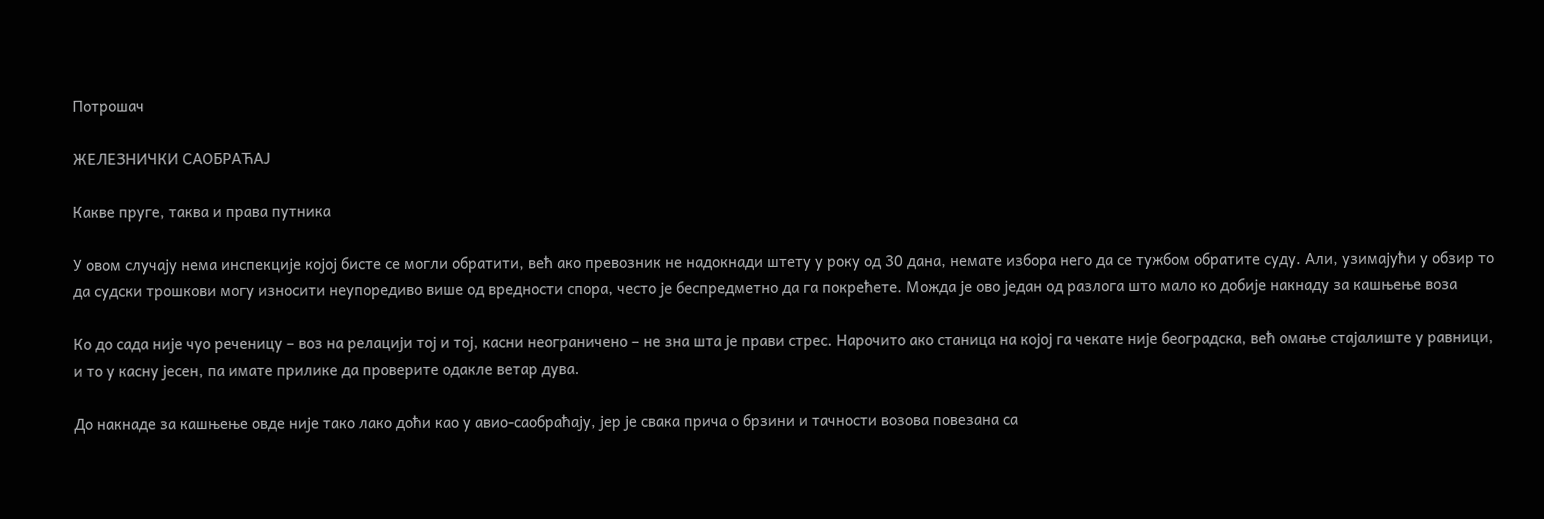Потрошач

ЖЕЛЕЗНИЧКИ САОБРАЋАЈ

Какве пруге, таква и права путника

У овом случају нема инспекције којој бисте се могли обратити, већ ако превозник не надокнади штету у року од 30 дана, немате избора него да се тужбом обратите суду. Али, узимајући у обзир то да судски трошкови могу износити неупоредиво више од вредности спора, често је беспредметно да га покрећете. Можда је ово један од разлога што мало ко добије накнаду за кашњење воза

Ко до сада није чуо реченицу – воз на релацији тој и тој, касни неограничено – не зна шта је прави стрес. Нарочито ако станица на којој га чекате није београдска, већ омање стајалиште у равници, и то у касну јесен, па имате прилике да проверите одакле ветар дува.

До накнаде за кашњење овде није тако лако доћи као у авио-саобраћају, јер је свака прича о брзини и тачности возова повезана са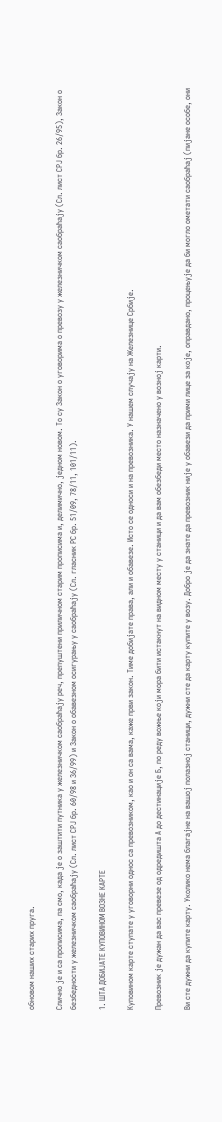обновом наших старих пруга.

Слично је и са прописима, па смо, када је о заштити путника у железничком саобраћају реч, препуштени приличном старим прописима и, делимично, једном новом. То су Закон о уговорима о превозу у железничком саобраћају (Сл. лист СРЈ бр. 26/95), Закон о безбедности у железничком саобраћају (Сл. лист СРЈ бр. 60/98 и 36/99) и Закон о обавезном осигурању у саобраћају (Сл. гласник РС бр. 51/09, 78/11, 101/11).

1. ШТА ДОБИЈАТЕ КУПОВИНОМ ВОЗНЕ КАРТЕ

Куповином карте ступате у уговорни однос са превозником, као и он са вама, каже први закон. Тиме добијате права, али и обавезе. Исто се односи и на превозника. У нашем случају на Железнице Србије.

Превозник је дужан да вас превезе од одредишта А до дестинације Б, по реду вожње који мора бити истакнут на видном месту у станици и да вам обезбеди место назначено у возној карти.

Ви сте дужни да купите карту. Уколико нема благајне на вашој полазној станици, дужни сте да карту купите у возу. Добро је да знате да превозник није у обавези да прими лице за које, оправдано, процењује да би могло ометати саобраћај (пијане особе, они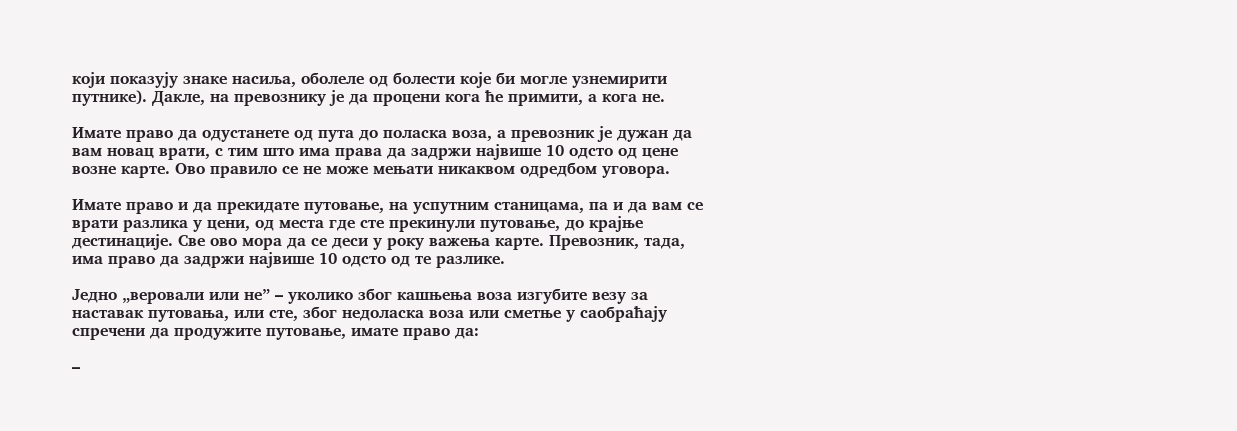који показују знаке насиља, оболеле од болести које би могле узнемирити путнике). Дакле, на превознику је да процени кога ће примити, а кога не.

Имате право да одустанете од пута до поласка воза, а превозник је дужан да вам новац врати, с тим што има права да задржи највише 10 одсто од цене возне карте. Ово правило се не може мењати никаквом одредбом уговора.

Имате право и да прекидате путовање, на успутним станицама, па и да вам се врати разлика у цени, од места где сте прекинули путовање, до крајње дестинације. Све ово мора да се деси у року важења карте. Превозник, тада, има право да задржи највише 10 одсто од те разлике.

Једно „веровали или не” – уколико због кашњења воза изгубите везу за наставак путовања, или сте, због недоласка воза или сметње у саобраћају спречени да продужите путовање, имате право да:

–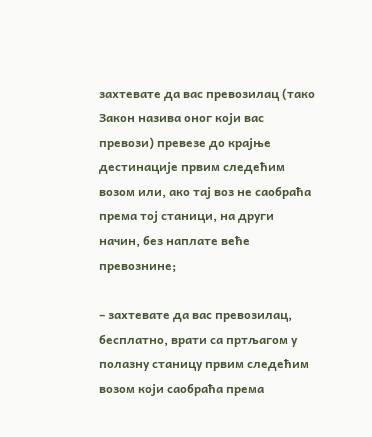захтевате да вас превозилац (тако Закон назива оног који вас превози) превезе до крајње дестинације првим следећим возом или, ако тај воз не саобраћа према тој станици, на други начин, без наплате веће превознине;

– захтевате да вас превозилац, бесплатно, врати са пртљагом у полазну станицу првим следећим возом који саобраћа према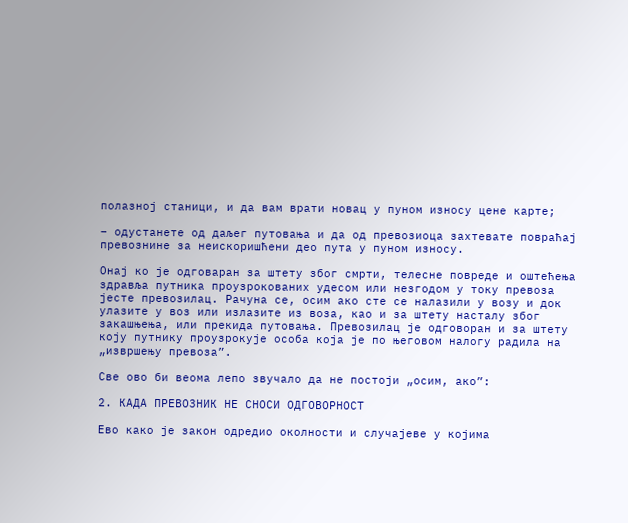полазној станици, и да вам врати новац у пуном износу цене карте;

– одустанете од даљег путовања и да од превозиоца захтевате повраћај превознине за неискоришћени део пута у пуном износу.

Онај ко је одговаран за штету због смрти, телесне повреде и оштећења здравља путника проузрокованих удесом или незгодом у току превоза јесте превозилац. Рачуна се, осим ако сте се налазили у возу и док  улазите у воз или излазите из воза, као и за штету насталу због закашњења, или прекида путовања. Превозилац је одговоран и за штету коју путнику проузрокује особа која је по његовом налогу радила на „извршењу превоза”.

Све ово би веома лепо звучало да не постоји „осим, ако”:

2. КАДА ПРЕВОЗНИК НЕ СНОСИ ОДГОВОРНОСТ

Ево како је закон одредио околности и случајеве у којима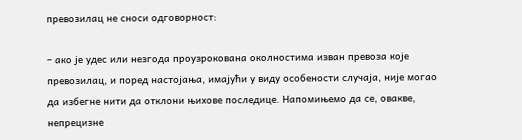превозилац не сноси одговорност:

– ако је удес или незгода проузрокована околностима изван превоза које превозилац, и поред настојања, имајући у виду особености случаја, није могао да избегне нити да отклони њихове последице. Напомињемо да се, овакве, непрецизне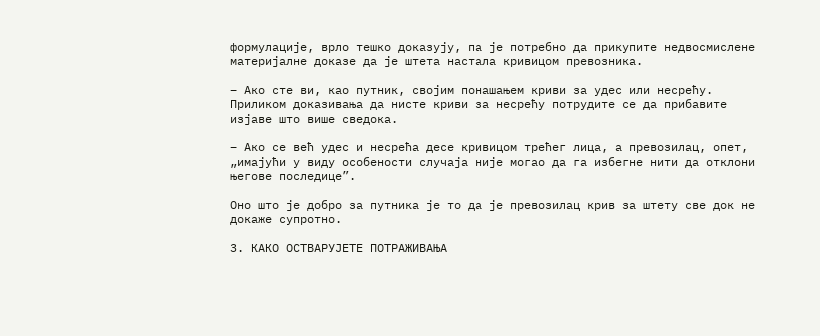формулације, врло тешко доказују, па је потребно да прикупите недвосмислене материјалне доказе да је штета настала кривицом превозника.

– Ако сте ви, као путник, својим понашањем криви за удес или несрећу. Приликом доказивања да нисте криви за несрећу потрудите се да прибавите изјаве што више сведока.

– Ако се већ удес и несрећа десе кривицом трећег лица, а превозилац, опет, „имајући у виду особености случаја није могао да га избегне нити да отклони његове последице”.

Оно што је добро за путника је то да је превозилац крив за штету све док не докаже супротно.

3. КАКО ОСТВАРУЈЕТЕ ПОТРАЖИВАЊА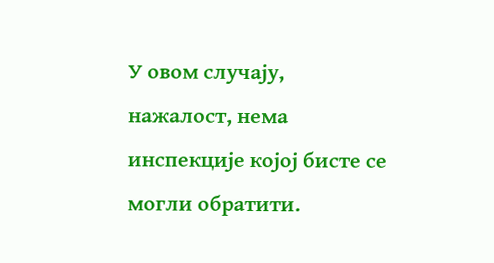У овом случају, нажалост, нема инспекције којој бисте се могли обратити.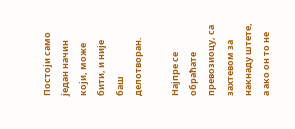Постоји само један начин који, може бити, и није баш делотворан.

Најпре се обраћате превозиоцу, са захтевом за накнаду штете, а ако он то не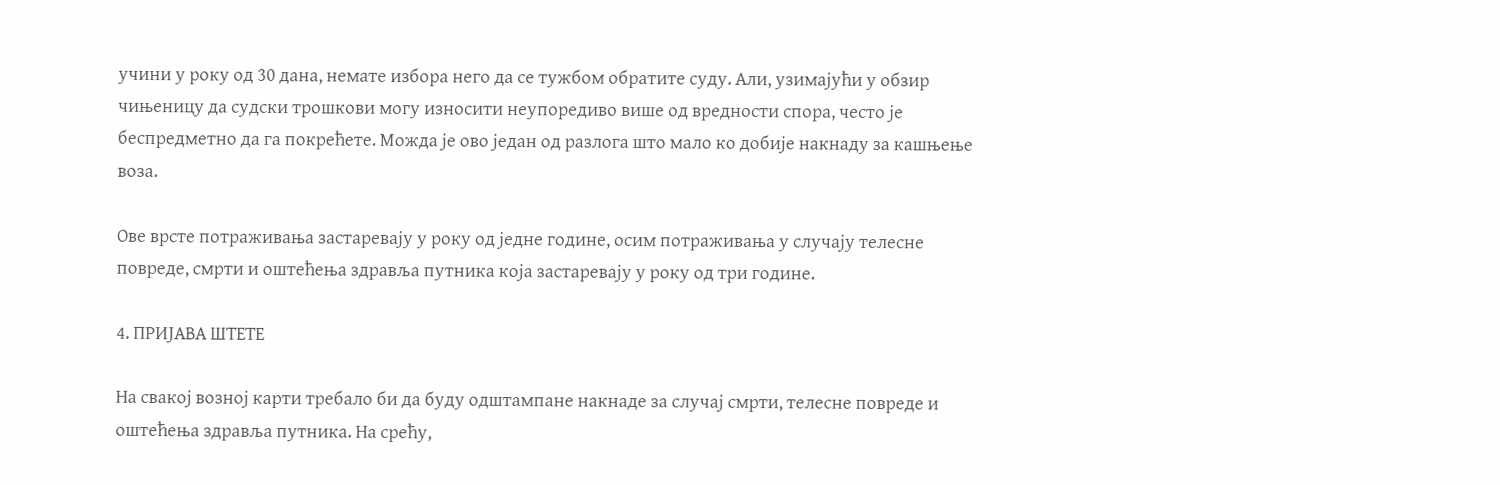учини у року од 30 дана, немате избора него да се тужбом обратите суду. Али, узимајући у обзир чињеницу да судски трошкови могу износити неупоредиво више од вредности спора, често је беспредметно да га покрећете. Можда је ово један од разлога што мало ко добије накнаду за кашњење воза.

Ове врсте потраживања застаревају у року од једне године, осим потраживања у случају телесне повреде, смрти и оштећења здравља путника која застаревају у року од три године.

4. ПРИЈАВА ШТЕТЕ

На свакој возној карти требало би да буду одштампане накнаде за случај смрти, телесне повреде и оштећења здравља путника. На срећу,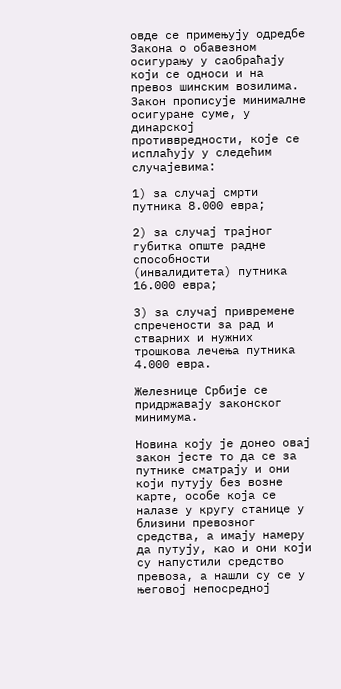овде се примењују одредбе Закона о обавезном осигурању у саобраћају који се односи и на превоз шинским возилима. Закон прописује минималне осигуране суме, у динарској противвредности, које се исплаћују у следећим случајевима:

1) за случај смрти путника 8.000 евра;

2) за случај трајног губитка опште радне способности (инвалидитета) путника 16.000 евра;

3) за случај привремене спречености за рад и стварних и нужних трошкова лечења путника 4.000 евра.

Железнице Србије се придржавају законског минимума.

Новина коју је донео овај закон јесте то да се за путнике сматрају и они који путују без возне карте, особе која се налазе у кругу станице у близини превозног средства, а имају намеру да путују, као и они који су напустили средство превоза, а нашли су се у његовој непосредној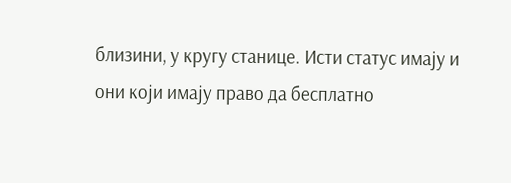близини, у кругу станице. Исти статус имају и они који имају право да бесплатно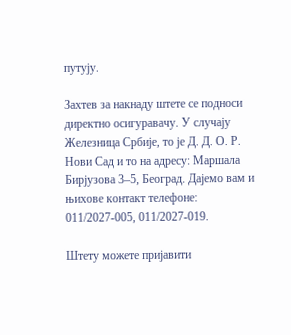путују.

Захтев за накнаду штете се подноси директно осигуравачу. У случају Железница Србије, то је Д. Д. О. Р. Нови Сад и то на адресу: Маршала Бирјузова 3–5, Београд. Дајемо вам и њихове контакт телефоне: 011/2027-005, 011/2027-019.

Штету можете пријавити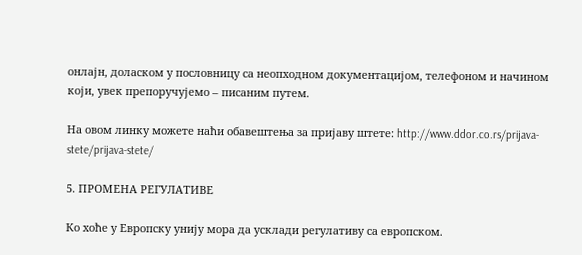онлајн, доласком у пословницу са неопходном документацијом, телефоном и начином који, увек препоручујемо – писаним путем.

На овом линку можете наћи обавештења за пријаву штете: http://www.ddor.co.rs/prijava-stete/prijava-stete/

5. ПРОМЕНА РЕГУЛАТИВЕ

Ко хоће у Европску унију мора да усклади регулативу са европском.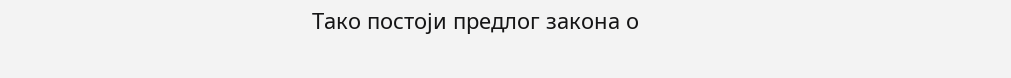Тако постоји предлог закона о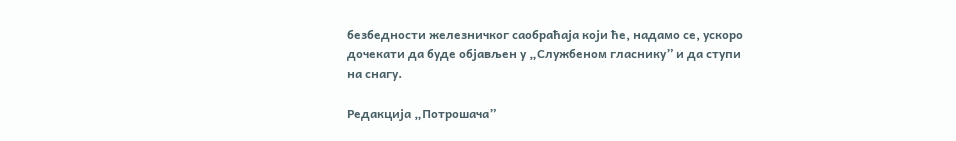безбедности железничког саобраћаја који ће, надамо се, ускоро дочекати да буде објављен у „Службеном гласнику” и да ступи на снагу.

Редакција „Потрошача”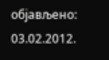објављено: 03.02.2012.